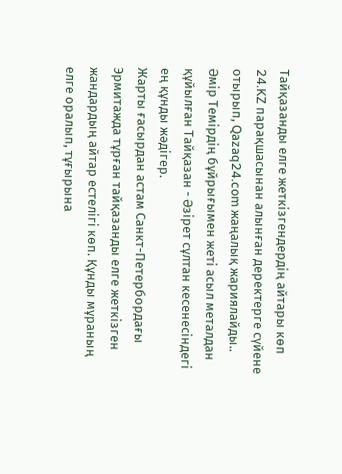Тайқазанды елге жеткізгендердің айтары көп
24.KZ парақшасынан алынған деректерге сүйене отырып, Qazaq24.com жаңалық жариялайды..
Әмір Темірдің бұйрығымен жеті асыл металдан құйылған Тайқазан - Әзірет сұлтан кесенесіндегі ең құнды жәдігер.
Жарты ғасырдан астам Санкт-Петербордағы Эрмитажда тұрған тайқазанды елге жеткізген жандардың айтар естелігі көп. Құнды мұраның елге оралып, тұғырына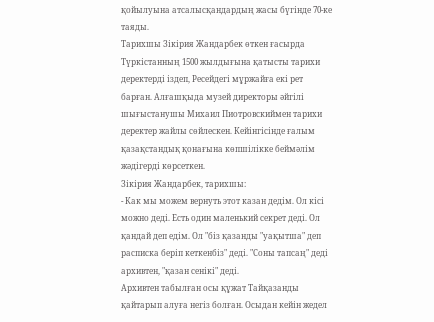қойылуына атсалысқандардың жасы бүгінде 70-ке таяды.
Тарихшы Зікірия Жандарбек өткен ғасырда Түркістанның 1500 жылдығына қатысты тарихи деректерді іздеп, Ресейдегі мұржайға екі рет барған. Алғашқыда музей директоры әйгілі шығыстанушы Михаил Пиотровскиймен тарихи деректер жайлы сөйлескен. Кейінгісінде ғалым қазақстандық қонағына көпшілікке беймәлім жәдігерді көрсеткен.
Зікірия Жандарбек, тарихшы:
- Как мы можем вернуть этот казан дедім. Ол кісі можно деді. Есть один маленький секрет деді. Ол қандай деп едім. Ол "біз қазанды "уақытша" деп расписка беріп кеткенбіз" деді. "Соны тапсаң" деді архивтен, "қазан сенікі" деді.
Архивтен табылған осы құжат Тайқазанды қайтарып алуға негіз болған. Осыдан кейін жедел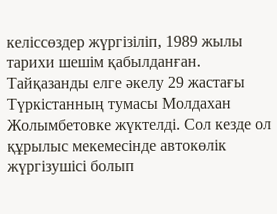келіссөздер жүргізіліп, 1989 жылы тарихи шешім қабылданған.
Тайқазанды елге әкелу 29 жастағы Түркістанның тумасы Молдахан Жолымбетовке жүктелді. Сол кезде ол құрылыс мекемесінде автокөлік жүргізушісі болып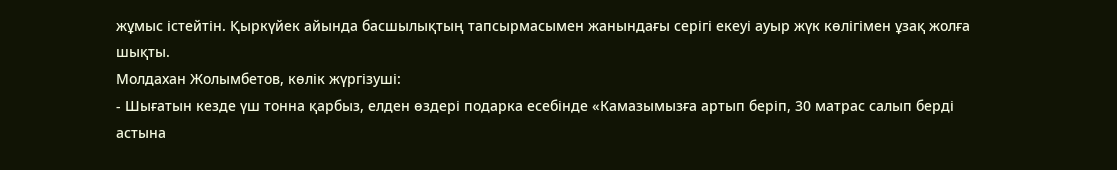жұмыс істейтін. Қыркүйек айында басшылықтың тапсырмасымен жанындағы серігі екеуі ауыр жүк көлігімен ұзақ жолға шықты.
Молдахан Жолымбетов, көлік жүргізуші:
- Шығатын кезде үш тонна қарбыз, елден өздері подарка есебінде «Камазымызға артып беріп, 30 матрас салып берді астына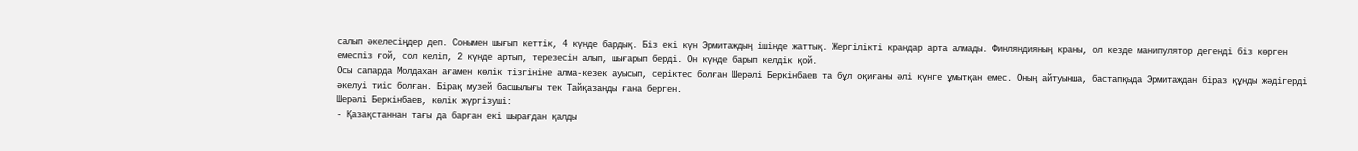салып әкелесіңдер деп. Сонымен шығып кеттік, 4 күнде бардық. Біз екі күн Эрмитаждың ішінде жаттық. Жергілікті крандар арта алмады. Финляндияның краны, ол кезде манипулятор дегенді біз көрген емеспіз ғой, сол келіп, 2 күнде артып, терезесін алып, шығарып берді. Он күнде барып келдік қой.
Осы сапарда Молдахан ағамен көлік тізгініне алма-кезек ауысып, серіктес болған Шерәлі Беркінбаев та бұл оқиғаны әлі күнге ұмытқан емес. Оның айтуынша, бастапқыда Эрмитаждан біраз құнды жәдігерді әкелуі тиіс болған. Бірақ музей басшылығы тек Тайқазанды ғана берген.
Шерәлі Беркінбаев, көлік жүргізуші:
- Қазақстаннан тағы да барған екі шырағдан қалды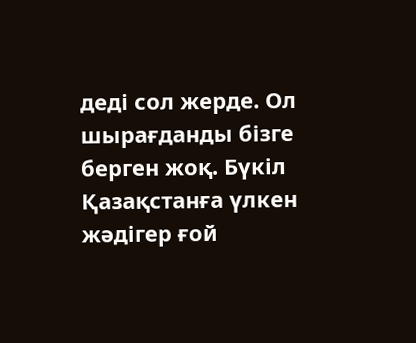деді сол жерде. Ол шырағданды бізге берген жоқ. Бүкіл Қазақстанға үлкен жәдігер ғой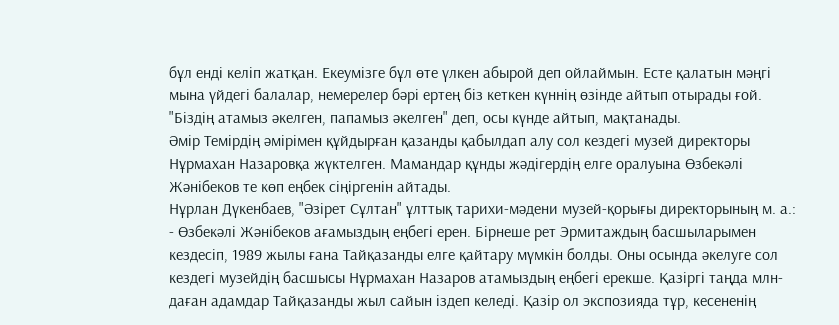бұл енді келіп жатқан. Екеумізге бұл өте үлкен абырой деп ойлаймын. Есте қалатын мәңгі мына үйдегі балалар, немерелер бәрі ертең біз кеткен күннің өзінде айтып отырады ғой. "Біздің атамыз әкелген, папамыз әкелген" деп, осы күнде айтып, мақтанады.
Әмір Темірдің әмірімен құйдырған қазанды қабылдап алу сол кездегі музей директоры Нұрмахан Назаровқа жүктелген. Мамандар құнды жәдігердің елге оралуына Өзбекәлі Жәнібеков те көп еңбек сіңіргенін айтады.
Нұрлан Дүкенбаев, "Әзірет Сұлтан" ұлттық тарихи-мәдени музей-қорығы директорының м. а.:
- Өзбекәлі Жәнібеков ағамыздың еңбегі ерен. Бірнеше рет Эрмитаждың басшыларымен кездесіп, 1989 жылы ғана Тайқазанды елге қайтару мүмкін болды. Оны осында әкелуге сол кездегі музейдің басшысы Нұрмахан Назаров атамыздың еңбегі ерекше. Қазіргі таңда млн-даған адамдар Тайқазанды жыл сайын іздеп келеді. Қазір ол экспозияда тұр, кесененің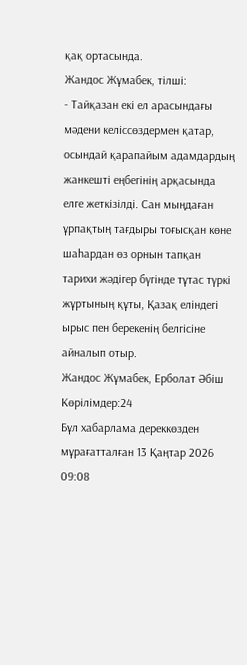қақ ортасында.
Жандос Жұмабек, тілші:
- Тайқазан екі ел арасындағы мәдени келіссөздермен қатар, осындай қарапайым адамдардың жанкешті еңбегінің арқасында елге жеткізілді. Сан мыңдаған ұрпақтың тағдыры тоғысқан көне шаһардан өз орнын тапқан тарихи жәдігер бүгінде тұтас түркі жұртының құты, Қазақ еліндегі ырыс пен берекенің белгісіне айналып отыр.
Жандос Жұмабек, Ерболат Әбіш
Көрілімдер:24
Бұл хабарлама дереккөзден мұрағатталған 13 Қаңтар 2026 09:08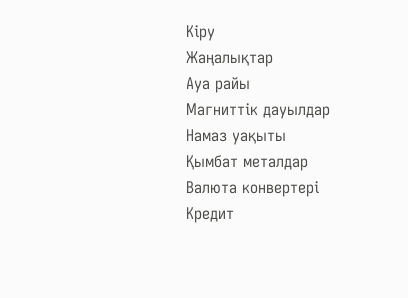Кіру
Жаңалықтар
Ауа райы
Магниттік дауылдар
Намаз уақыты
Қымбат металдар
Валюта конвертері
Кредит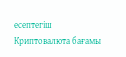есептегіш
Криптовалюта бағамы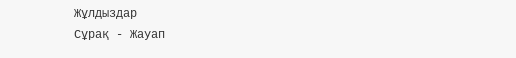Жұлдыздар
Сұрақ - Жауап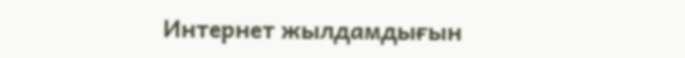Интернет жылдамдығын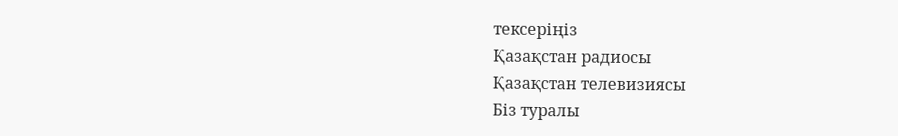тексеріңіз
Қазақстан радиосы
Қазақстан телевизиясы
Біз туралы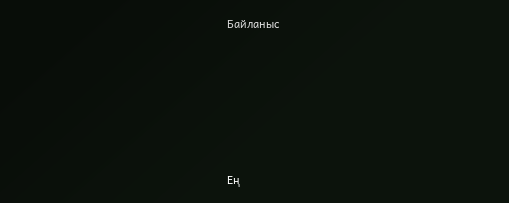Байланыс








Ең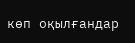көп оқылғандар